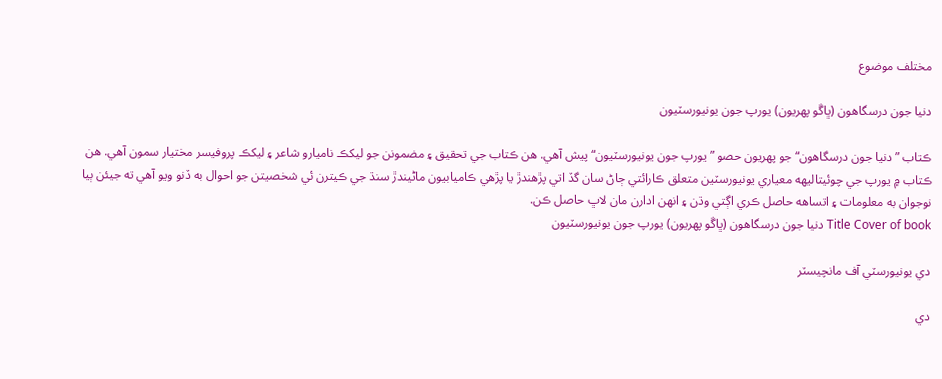مختلف موضوع

دنيا جون درسگاهون (ڀاڱو پهريون) يورپ جون يونيورسٽيون

ڪتاب ”دنيا جون درسگاهون“ جو پهريون حصو ”يورپ جون يونيورسٽيون“ پيش آهي. هن ڪتاب جي تحقيق ۽ مضمونن جو ليکڪ ناميارو شاعر ۽ ليکڪ پروفيسر مختيار سمون آهي. هن ڪتاب ۾ يورپ جي چوئيتاليهه معياري يونيورسٽين متعلق ڪارائتي ڄاڻ سان گڏ اتي پڙهندڙ يا پڙهي ڪاميابيون ماڻيندڙ سنڌ جي ڪيترن ئي شخصيتن جو احوال به ڏنو ويو آهي ته جيئن ٻيا نوجوان به معلومات ۽ اتساهه حاصل ڪري اڳتي وڌن ۽ انهن ادارن مان لاڀ حاصل ڪن.
Title Cover of book دنيا جون درسگاهون (ڀاڱو پهريون) يورپ جون يونيورسٽيون

دي يونيورسٽي آف مانچيسٽر

دي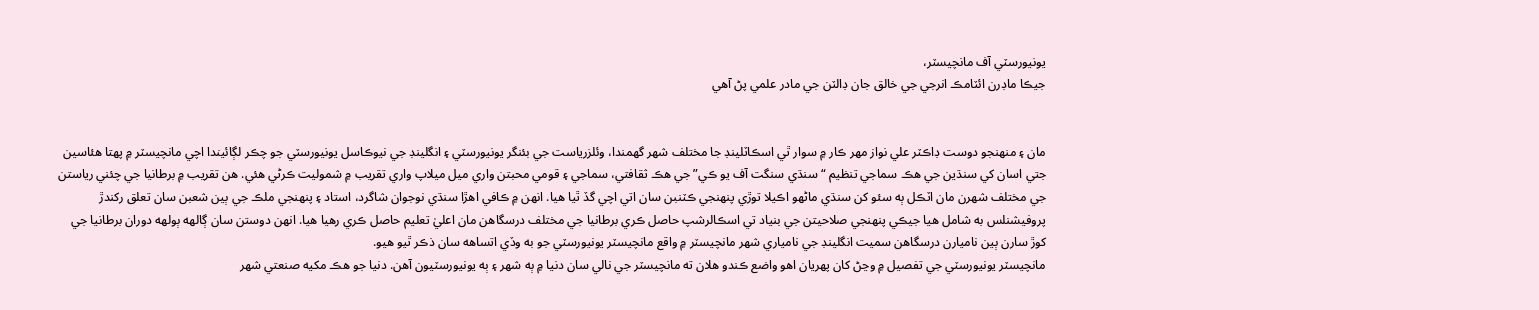يونيورسٽي آف مانچيسٽر،
جيڪا ماڊرن ائٽامڪ انرجي جي خالق جان ڊالٽن جي مادر علمي پڻ آهي


مان ۽ منهنجو دوست ڊاڪٽر علي نواز مهر ڪار ۾ سوار ٿي اسڪاٽلينڊ جا مختلف شهر گھمندا، وئلزرياست جي بئنگر يونيورسٽي ۽ انگلينڊ جي نيوڪاسل يونيورسٽي جو چڪر لڳائيندا اچي مانچيسٽر ۾ پهتا هئاسين جتي اسان کي سنڌين جي هڪ سماجي تنظيم “سنڌي سنگت آف يو ڪي” جي هڪ ثقافتي، سماجي ۽ قومي محبتن واري ميل ميلاپ واري تقريب ۾ شموليت ڪرڻي هئي. هن تقريب ۾ برطانيا جي چئني رياستن جي مختلف شهرن مان اٽڪل ٻه سئو کن سنڌي ماڻهو اڪيلا توڙي پنهنجي ڪٽنبن سان اتي اچي گڏ ٿيا هيا. انهن ۾ ڪافي اهڙا سنڌي نوجوان شاگرد، استاد ۽ پنهنجي ملڪ جي ٻين شعبن سان تعلق رکندڙ پروفيشنلس به شامل هيا جيڪي پنهنجي صلاحيتن جي بنياد تي اسڪالرشپ حاصل ڪري برطانيا جي مختلف درسگاهن مان اعليٰ تعليم حاصل ڪري رهيا هيا. انهن دوستن سان ڳالهه ٻولهه دوران برطانيا جي کوڙ سارن ٻين ناميارن درسگاهن سميت انگلينڊ جي نامياري شهر مانچيسٽر ۾ واقع مانچيسٽر يونيورسٽي جو به وڏي اتساهه سان ذڪر ٿيو هيو.
مانچيسٽر يونيورسٽي جي تفصيل ۾ وڃڻ کان پهريان اهو واضع ڪندو هلان ته مانچيسٽر جي نالي سان دنيا ۾ ٻه شهر ۽ ٻه يونيورسٽيون آهن. دنيا جو هڪ مکيه صنعتي شهر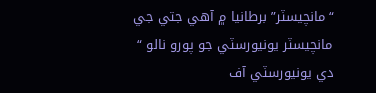“مانچيسٽر” برطانيا ۾ آهي جتي جي مانچيسٽر يونيورسٽي جو پورو نالو “ دي يونيورسٽي آف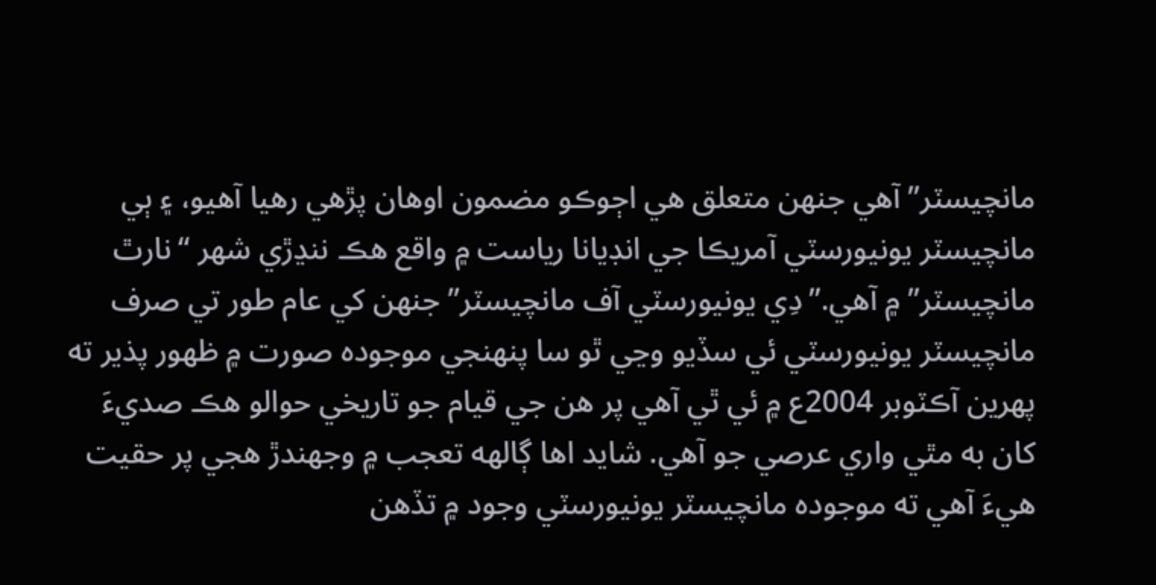مانچيسٽر” آهي جنهن متعلق هي اڄوڪو مضمون اوهان پڙهي رهيا آهيو، ۽ ٻي مانچيسٽر يونيورسٽي آمريڪا جي انڊيانا رياست ۾ واقع هڪ ننڍڙي شهر “نارٿ مانچيسٽر” ۾ آهي.”دِي يونيورسٽي آف مانچيسٽر” جنهن کي عام طور تي صرف مانچيسٽر يونيورسٽي ئي سڏيو وڃي ٿو سا پنهنجي موجوده صورت ۾ ظهور پذير ته پهرين آڪٽوبر 2004ع ۾ ئي ٿي آهي پر هن جي قيام جو تاريخي حوالو هڪ صديءَ کان به مٿي واري عرصي جو آهي. شايد اها ڳالهه تعجب ۾ وجهندڙ هجي پر حقيت هيءَ آهي ته موجوده مانچيسٽر يونيورسٽي وجود ۾ تڏهن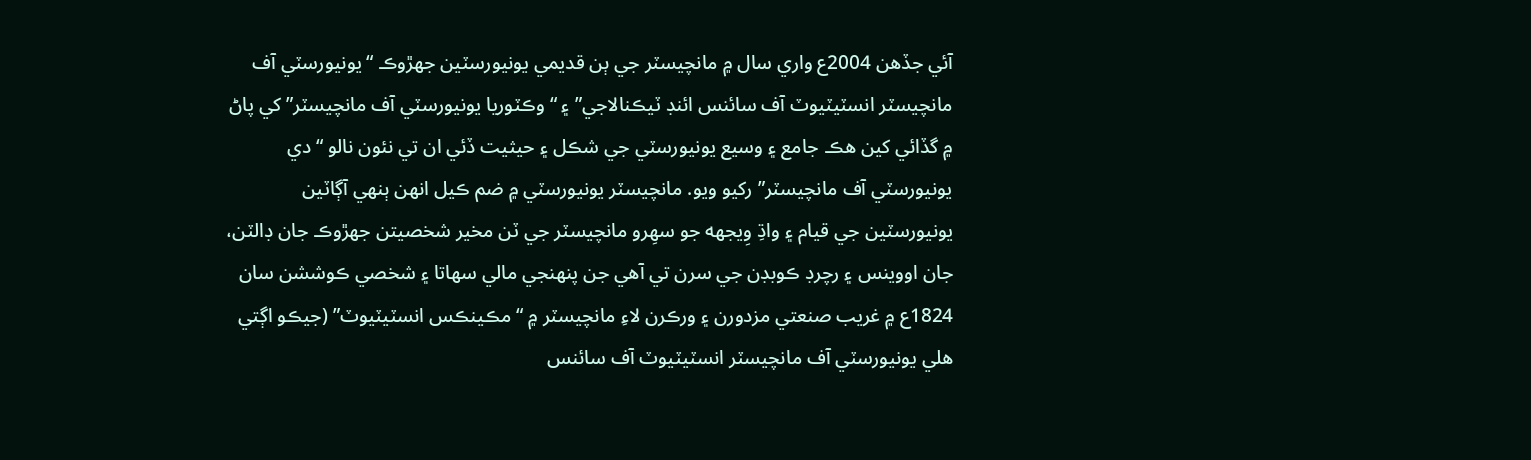آئي جڏهن 2004ع واري سال ۾ مانچيسٽر جي ٻن قديمي يونيورسٽين جهڙوڪ “يونيورسٽي آف مانچيسٽر انسٽيٽيوٽ آف سائنس ائنڊ ٽيڪنالاجي” ۽ “وڪٽوريا يونيورسٽي آف مانچيسٽر” کي پاڻ ۾ گڏائي کين هڪ جامع ۽ وسيع يونيورسٽي جي شڪل ۽ حيثيت ڏئي ان تي نئون نالو “ دي يونيورسٽي آف مانچيسٽر” رکيو ويو. مانچيسٽر يونيورسٽي ۾ ضم ڪيل انهن ٻنهي آڳاٽين يونيورسٽين جي قيام ۽ واڌِ وِيجهه جو سهِرو مانچيسٽر جي ٽن مخير شخصيتن جهڙوڪ جان ڊالٽن، جان اووينس ۽ رچرڊ ڪوبڊن جي سرن تي آهي جن پنهنجي مالي سهاتا ۽ شخصي ڪوششن سان 1824ع ۾ غريب صنعتي مزدورن ۽ ورڪرن لاءِ مانچيسٽر ۾ “مڪينڪس انسٽيٽيوٽ” (جيڪو اڳتي هلي يونيورسٽي آف مانچيسٽر انسٽيٽيوٽ آف سائنس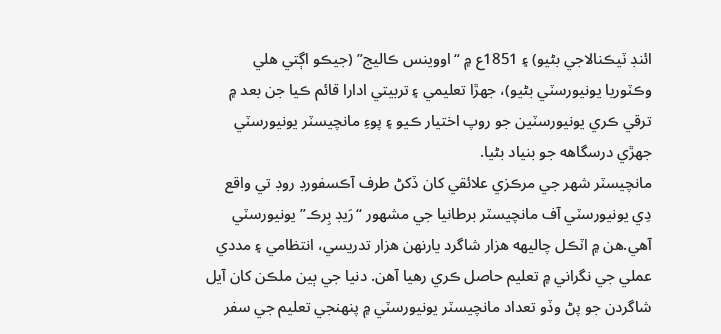ائنڊ ٽيڪنالاجي بڻيو) ۽ 1851ع ۾ “اووينس ڪاليج” (جيڪو اڳتي هلي وڪٽوريا يونيورسٽي بڻيو)، جهڙا تعليمي ۽ تربيتي ادارا قائم ڪيا جن بعد ۾ ترقي ڪري يونيورسٽين جو روپ اختيار ڪيو ۽ پوءِ مانچيسٽر يونيورسٽي جهڙي درسگاهه جو بنياد بڻيا.
مانچيسٽر شهر جي مرڪزي علائقي کان ڏکڻ طرف آڪسفورڊ روڊ تي واقع دِي يونيورسٽي آف مانچيسٽر برطانيا جي مشهور “رَيڊ بِرڪ” يونيورسٽي آهي.هن ۾ اٽڪل چاليهه هزار شاگرد يارنهن هزار تدريسي، انتظامي ۽ مددي عملي جي نگراني ۾ تعليم حاصل ڪري رهيا آهن. دنيا جي ٻين ملڪن کان آيل شاگردن جو پڻ وڏو تعداد مانچيسٽر يونيورسٽي ۾ پنهنجي تعليم جي سفر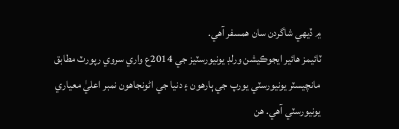۾ ڏيهي شاگردن سان همسفر آهي.
ٽائيمز هائير ايجوڪيشن ورلڊ يونيورسٽيز جي 2014ع واري سروي رپورٽ مطابق مانچيسٽر يونيورسٽي يورپ جي ٻارهون ۽ دنيا جي اڻونجاهون نمبر اعليٰ معياري يونيورسٽي آهي. هن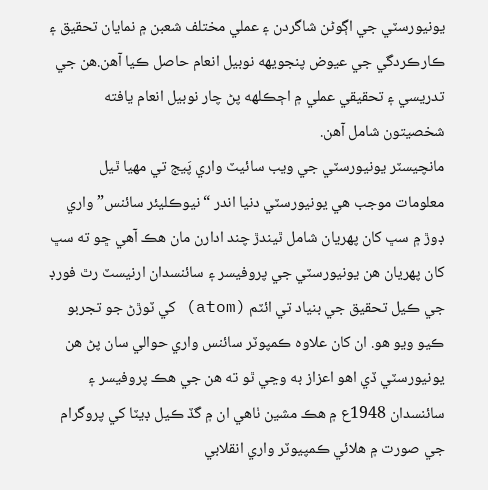يونيورسٽي جي اڳوڻن شاگردن ۽ عملي مختلف شعبن ۾ نمايان تحقيق ۽ ڪارڪردگي جي عيوض پنجويهه نوبيل انعام حاصل ڪيا آهن.هن جي تدريسي ۽ تحقيقي عملي ۾ اڄڪلهه پڻ چار نوبيل انعام يافته شخصيتون شامل آهن.
مانچيسٽر يونيورسٽي جي ويب سائيٽ واري پَيج تي مهيا ٿيل معلومات موجب هي يونيورسٽي دنيا اندر “نيوڪليئر سائنس” واري ڊوڙ ۾ سڀ کان پهريان شامل ٿيندڙ چند ادارن مان هڪ آهي ڇو ته سڀ کان پهريان هن يونيورسٽي جي پروفيسر ۽ سائنسدان ارنيسٽ رٿ فورڊ جي ڪيل تحقيق جي بنياد تي ائٽم (atom) کي ٽوڙڻ جو تجربو ڪيو ويو هو. ان کان علاوه ڪمپوٽر سائنس واري حوالي سان پڻ هن يونيورسٽي ڏي اهو اعزاز به وڃي ٿو ته هن جي هڪ پروفيسر ۽ سائنسدان 1948ع ۾ هڪ مشين ٺاهي ان ۾ گڏ ڪيل ڊيٽا کي پروگرام جي صورت ۾ هلائي ڪمپيوٽر واري انقلابي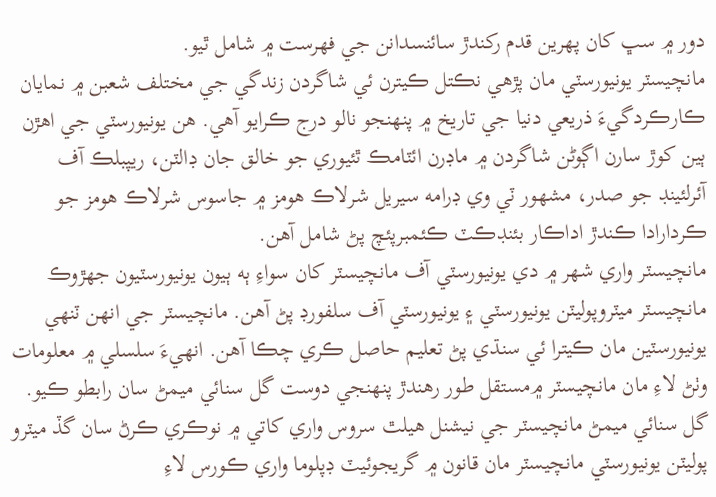دور ۾ سڀ کان پهرين قدم رکندڙ سائنسدانن جي فهرست ۾ شامل ٿيو.
مانچيسٽر يونيورسٽي مان پڙهي نڪتل ڪيترن ئي شاگردن زندگي جي مختلف شعبن ۾ نمايان ڪارڪردگيءَ ذريعي دنيا جي تاريخ ۾ پنهنجو نالو درج ڪرايو آهي. هن يونيورسٽي جي اهڙن ٻين کوڙ سارن اڳوڻن شاگردن ۾ ماڊرن ائٽامڪ ٿئيوري جو خالق جان ڊالٽن، ريپبلڪ آف آئرلئينڊ جو صدر، مشهور ٽي وي ڊرامه سيريل شرلاڪ هومز ۾ جاسوس شرلاڪ هومز جو ڪردارادا ڪندڙ اداڪار بئنڊڪٽ ڪئمبرپئچ پڻ شامل آهن.
مانچيسٽر واري شهر ۾ دي يونيورسٽي آف مانچيسٽر کان سواءِ ٻه ٻيون يونيورسٽيون جهڙوڪ مانچيسٽر ميٽروپوليٽن يونيورسٽي ۽ يونيورسٽي آف سلفورڊ پڻ آهن. مانچيسٽر جي انهن ٽنهي يونيورسٽين مان ڪيترا ئي سنڌي پڻ تعليم حاصل ڪري چڪا آهن. انهيءَ سلسلي ۾ معلومات وٺڻ لاءِ مان مانچيسٽر ۾مستقل طور رهندڙ پنهنجي دوست گل سنائي ميمڻ سان رابطو ڪيو. گل سنائي ميمڻ مانچيسٽر جي نيشنل هيلٿ سروس واري کاتي ۾ نوڪري ڪرڻ سان گڏ ميٽرو پوليٽن يونيورسٽي مانچيسٽر مان قانون ۾ گريجوئيٽ ڊپلوما واري ڪورس لاءِ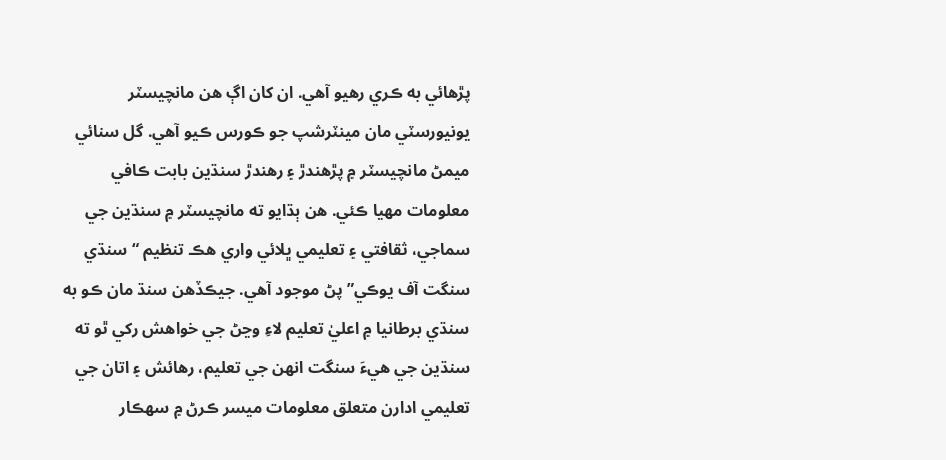پڙهائي به ڪري رهيو آهي. ان کان اڳ هن مانچيسٽر يونيورسٽي مان مينٽرشپ جو ڪورس ڪيو آهي. گل سنائي ميمڻ مانچيسٽر ۾ پڙهندڙ ۽ رهندڙ سنڌين بابت ڪافي معلومات مهيا ڪئي. هن ٻڌايو ته مانچيسٽر ۾ سنڌين جي سماجي، ثقافتي ۽ تعليمي ڀلائي واري هڪ تنظيم “ سنڌي سنگت آف يوڪي” پڻ موجود آهي. جيڪڏهن سنڌ مان ڪو به سنڌي برطانيا ۾ اعليٰ تعليم لاءِ وڃڻ جي خواهش رکي ٿو ته سنڌين جي هيءَ سنگت انهن جي تعليم، رهائش ۽ اتان جي تعليمي ادارن متعلق معلومات ميسر ڪرڻ ۾ سهڪار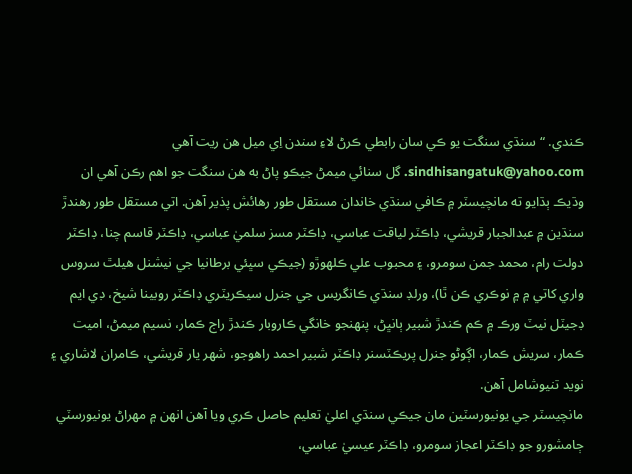ڪندي. “سنڌي سنگت يو ڪي سان رابطي ڪرڻ لاءِ سندن اِي ميل هن ريت آهي sindhisangatuk@yahoo.com. گل سنائي ميمڻ جيڪو پاڻ به هن سنگت جو اهم رڪن آهي ان وڌيڪ ٻڌايو ته مانچيسٽر ۾ ڪافي سنڌي خاندان مستقل طور رهائش پذير آهن. اتي مستقل طور رهندڙ سنڌين ۾ عبدالجبار قريشي، ڊاڪٽر لياقت عباسي، ڊاڪٽر مسز سلميٰ عباسي، ڊاڪٽر قاسم چنا، ڊاڪٽر دولت رام، محمد جمن سومرو، ۽ محبوب علي ڪلهوڙو (جيڪي سڀئي برطانيا جي نيشنل هيلٿ سروس واري کاتي ۾ ۾ نوڪري ڪن ٿا)، ورلڊ سنڌي ڪانگريس جي جنرل سيڪريٽري ڊاڪٽر روبينا شيخ، ڊي ايم ڊجيٽل نيٽ ورڪ ۾ ڪم ڪندڙ شبير ٻانڀڻ، پنهنجو خانگي ڪاروبار ڪندڙ راج ڪمار، نسيم ميمڻ، اميت ڪمار، سريش ڪمار، اڳوڻو جنرل پريڪٽسنر ڊاڪٽر شبير احمد راهوجو، شهر يار قريشي، ڪامران لاشاري ۽ نويد تنيوشامل آهن.
مانچيسٽر جي يونيورسٽين مان جيڪي سنڌي اعليٰ تعليم حاصل ڪري ويا آهن انهن ۾ مهراڻ يونيورسٽي ڄامشورو جو ڊاڪٽر اعجاز سومرو، ڊاڪٽر عيسيٰ عباسي،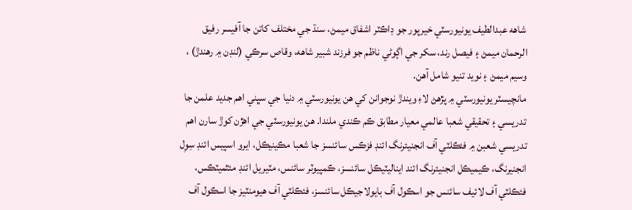شاهه عبدالطيف يونيورسٽي خيرپور جو ڊاڪٽر اشفاق ميمڻ، سنڌ جي مختلف کاتن جا آفيسر رفيق الرحمان ميمڻ ۽ فيصل رند، سکر جي اڳوڻي ناظم جو فرزند شبير شاهه، وقاص سرڪي (لنڊن ۾ رهندڙ) ، وسيم ميمڻ ۽ نويد تنيو شامل آهن.
مانچيسٽر يونيورسٽي ۾ پڙهڻ لاءِ ويندڙ نوجوانن کي هن يونيورسٽي ۾ دنيا جي سڀني اهم جديد علمن جا تدريسي ۽ تحقيقي شعبا عالمي معيار مطابق ڪم ڪندي ملندا. هن يونيورسٽي جي اهڙن کوڙ سارن اهم تدريسي شعبن ۾ فئڪلٽي آف انجنيئرنگ ائنڊ فزڪس سائنسز جا شعبا مڪينيڪل، ايرو اسپيس ائنڊ سِوِل انجنيرنگ، ڪيميڪل انجنيئرنگ ائند ايناليٽيڪل سائنسز، ڪمپيوٽر سائنس، مٽيريل ائنڊ مئٿميٽڪس، فئڪلٽي آف لائيف سائنس جو اسڪول آف بايولاجيڪل سائنسز، فئڪلٽي آف هيومنٽيز جا اسڪول آف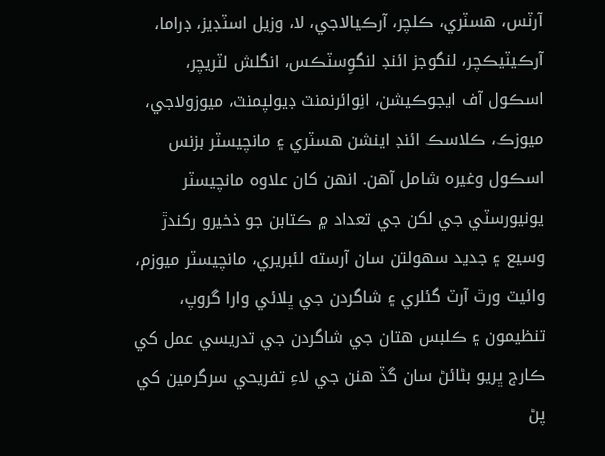آرٽس، هسٽري، ڪلچر، آرڪيالاجي، لا، وزيل اسٽڊيز، ڊراما، آرڪيٽيڪچر، لنگوجز ائنڊ لنگوِسٽڪس، انگلش لٽريچر، اسڪول آف ايجوڪيشن، انِوائرنمنٽ ڊيولپمنٽ، ميوزولاجي، ميوزڪ، ڪلاسڪ ائنڊ اينشن هسٽري ۽ مانچيسٽر بزنس اسڪول وغيره شامل آهن. انهن کان علاوه مانچيسٽر يونيورسٽي جي لکن جي تعداد ۾ ڪتابن جو ذخيرو رکندڙ وسيع ۽ جديد سهولتن سان آرسته لئبريري، مانچيسٽر ميوزم، وائيٽ ورٿ آرٽ گئلري ۽ شاگردن جي ڀلائي وارا گروپ، تنظيمون ۽ ڪلبس هتان جي شاگردن جي تدريسي عمل کي ڪارج ڀريو بڻائڻ سان گڏ هنن جي لاءِ تفريحي سرگرمين کي پڻ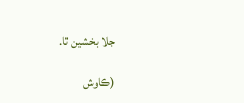جلا بخشين ٿا.

(ڪاوش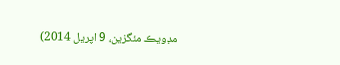مڊويڪ مئگزين، 9 اپريل 2014)